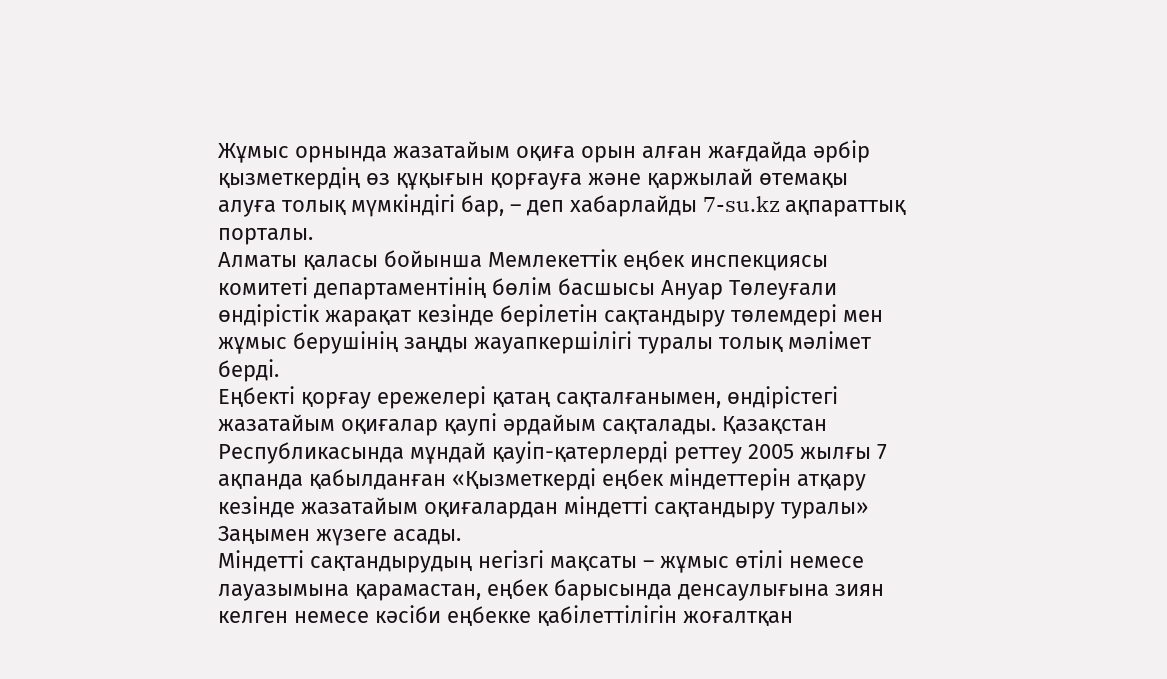Жұмыс орнында жазатайым оқиға орын алған жағдайда әрбір қызметкердің өз құқығын қорғауға және қаржылай өтемақы алуға толық мүмкіндігі бар, – деп хабарлайды 7-su.kz ақпараттық порталы.
Алматы қаласы бойынша Мемлекеттік еңбек инспекциясы комитеті департаментінің бөлім басшысы Ануар Төлеуғали өндірістік жарақат кезінде берілетін сақтандыру төлемдері мен жұмыс берушінің заңды жауапкершілігі туралы толық мәлімет берді.
Еңбекті қорғау ережелері қатаң сақталғанымен, өндірістегі жазатайым оқиғалар қаупі әрдайым сақталады. Қазақстан Республикасында мұндай қауіп-қатерлерді реттеу 2005 жылғы 7 ақпанда қабылданған «Қызметкерді еңбек міндеттерін атқару кезінде жазатайым оқиғалардан міндетті сақтандыру туралы» Заңымен жүзеге асады.
Міндетті сақтандырудың негізгі мақсаты – жұмыс өтілі немесе лауазымына қарамастан, еңбек барысында денсаулығына зиян келген немесе кәсіби еңбекке қабілеттілігін жоғалтқан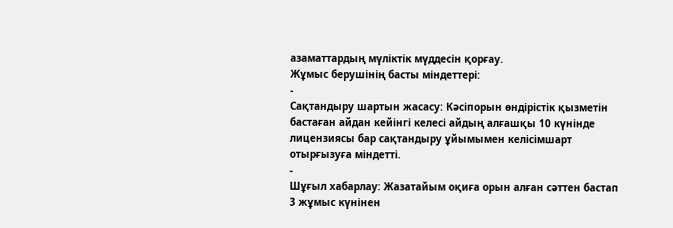азаматтардың мүліктік мүддесін қорғау.
Жұмыс берушінің басты міндеттері:
-
Сақтандыру шартын жасасу: Кәсіпорын өндірістік қызметін бастаған айдан кейінгі келесі айдың алғашқы 10 күнінде лицензиясы бар сақтандыру ұйымымен келісімшарт отырғызуға міндетті.
-
Шұғыл хабарлау: Жазатайым оқиға орын алған сәттен бастап 3 жұмыс күнінен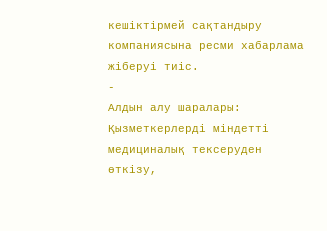кешіктірмей сақтандыру компаниясына ресми хабарлама жіберуі тиіс.
-
Алдын алу шаралары: Қызметкерлерді міндетті медициналық тексеруден өткізу,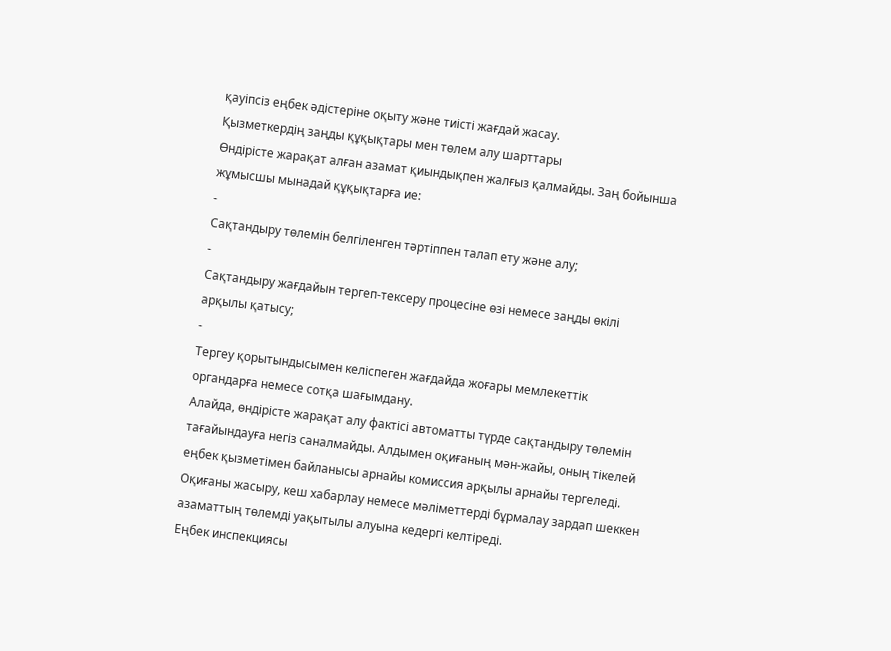қауіпсіз еңбек әдістеріне оқыту және тиісті жағдай жасау.
Қызметкердің заңды құқықтары мен төлем алу шарттары
Өндірісте жарақат алған азамат қиындықпен жалғыз қалмайды. Заң бойынша жұмысшы мынадай құқықтарға ие:
-
Сақтандыру төлемін белгіленген тәртіппен талап ету және алу;
-
Сақтандыру жағдайын тергеп-тексеру процесіне өзі немесе заңды өкілі арқылы қатысу;
-
Тергеу қорытындысымен келіспеген жағдайда жоғары мемлекеттік органдарға немесе сотқа шағымдану.
Алайда, өндірісте жарақат алу фактісі автоматты түрде сақтандыру төлемін тағайындауға негіз саналмайды. Алдымен оқиғаның мән-жайы, оның тікелей еңбек қызметімен байланысы арнайы комиссия арқылы арнайы тергеледі. Оқиғаны жасыру, кеш хабарлау немесе мәліметтерді бұрмалау зардап шеккен азаматтың төлемді уақытылы алуына кедергі келтіреді.
Еңбек инспекциясы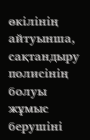өкілінің айтуынша, сақтандыру полисінің болуы жұмыс берушіні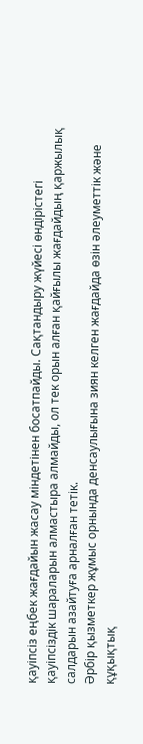қауіпсіз еңбек жағдайын жасау міндетінен босатпайды. Сақтандыру жүйесі өндірістегі қауіпсіздік шараларын алмастыра алмайды, ол тек орын алған қайғылы жағдайдың қаржылық салдарын азайтуға арналған тетік.
Әрбір қызметкер жұмыс орнында денсаулығына зиян келген жағдайда өзін әлеуметтік және құқықтық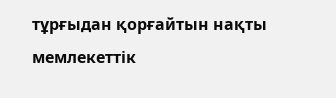тұрғыдан қорғайтын нақты мемлекеттік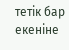тетік бар екеніне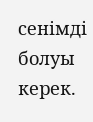сенімді болуы керек.